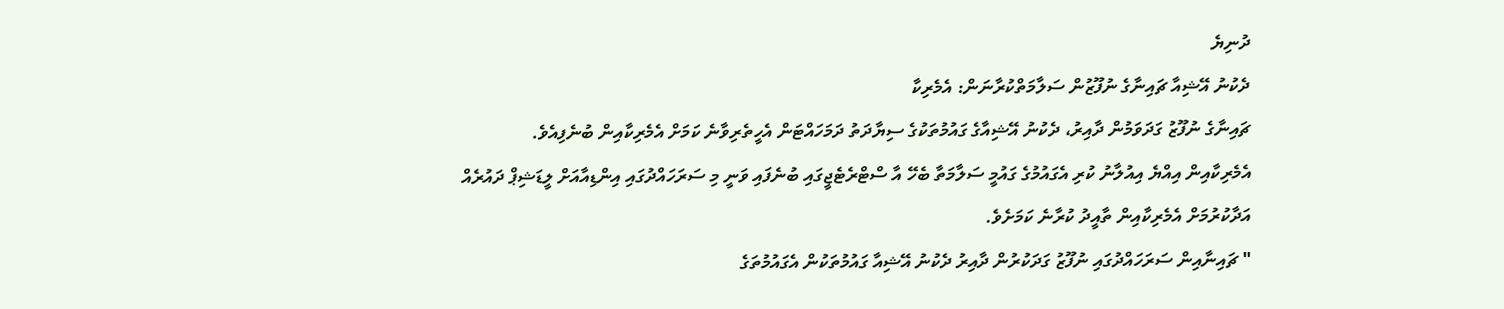ދުނިޔެ
ދެކުނު އޭޝިއާ ޗައިނާގެ ނުފޫޒުން ސަލާމަތްކުރާނަން: އެމެރިކާ
ޗައިނާގެ ނުފޫޒު ގަދަވަމުން ދާއިރު، ދެކުނު އޭޝިއާގެ ގައުމުތަކުގެ ސިޔާދަތު ދަމަހައްޓަން އެހީތެރިވާނެ ކަމަށް އެމެރިކާއިން ބުނެފިއެވެ.
އެމެރިކާއިން އިއްޔެ އިއުލާނު ކުރި އެގައުމުގެ ގައުމީ ސަލާމަތާ ބެހޭ އާ ސްޓްރެޓެޖީގައި ބުނެފައި ވަނީ މި ސަރަހައްދުގައި އިންޑިއާއަށް ލީޑަޝިޕް ދައުރެއް އަދާކުރުމަށް އެމެރިކާއިން ތާއީދު ކުރާނެ ކަމަށެވެ.
" ޗައިނާއިން ސަރަހައްދުގައި ނުފޫޒު ގަދަކުރުން ދާއިރު ދެކުނު އޭޝިއާ ގައުމުތަކުން އެގައުމުތަގެ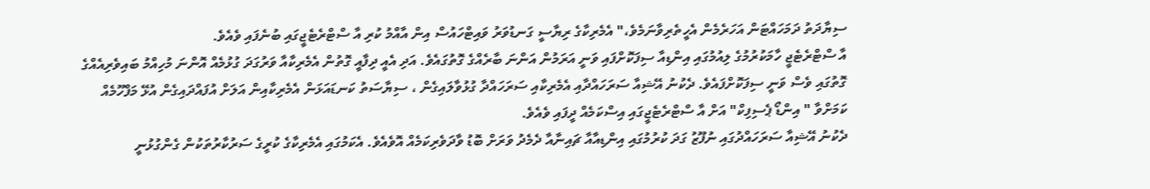ސިޔާދަތު ދަމަހައްޓަން އަހަރެމެން އެހީތެރިވާނަމެވެ،" އެމެރިކާގެ ރިޔާސީ ގަނޑުވަރު ވައިޓްހައުސް އިން އާއްމު ކުރި އާ ސްޓްރެޓެޖީގައި ބުނެފައި ވެއެވެ.
އާ ސްޓްރެޓެޖީ ހާމަކުރުމުގެ ލިއުމުގައި އިންޑިއާ ސިފަކޮށްފައި ވަނީ އަރަމުން އަންނަ ބާރެއްގެ ގޮތުގައެވެ. އަދި އެއީ ދިފާއީ ގޮތުން އެމެރިކާއާ ވަރުގަދަ ގުޅުމެއް އޮންނަ މުހިއްމު ބައިވެރިއެއްގެ ގޮތުގައި ވެސް ވަނީ ސިފަކޮށްފައެވެ. ދެކުނު އޭޝިއާ ސަރަހައްދާއި އެމެރިކާއި ސަރަހައްދާ ގުޅުވާލައިގެން ، ސިޔާސަތު ކަނޑައަޅަން އެމެރިކާއިން އަލަށް އުފައްދައިގެން އުޅޭ މަފްހޫމެއް ކަމަށްވާ " އިންޑޯ ޕެސިފިކް" އަށް އާ ސްޓްރެޓެޖީގައި އިސްކަމެއް ދީފައި ވެއެވެ.
ދެކުނު އޭޝިއާ ސަރަހައްދުގައި ނުފޫޒު ގަދަ ކުރުމުގައި އިންޑިއާއާ ޗައިނާއާ ދެމެދު ވަރަށް ބޮޑު ވާދަވެރިކަމެއް އޮވެއެވެ. އެކަމުގައި އެމެރިކާގެ ކުރީގެ ސަރުކާރުތަކުން ގެންގުޅުނީ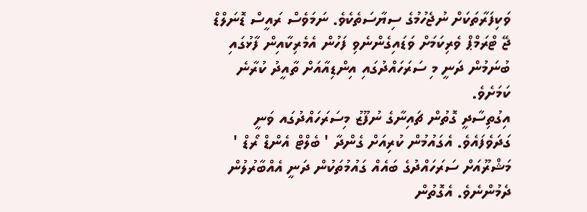ވަކިފަރާތަކަށް ނުޖެހުމުގެ ސިޔާސަތެކެވެ. ނަމަވެސް ރައީސް ޑޮނަލްޑް ޖޭ ޓްރަމްޕް ވެރިކަމަށް ވަޑައިގެންނެވި ފަހުން އެމެރިކާއިން ފާޅުގައި ބުނަމުން ދަނީ މި ސަރަހައްދުގައި އިންޑިއާއަށް ތާއީދު ކުރާނެ ކަމަށެވެ.
އިގުތިސާދީ ގޮތުން ޗައިނާގެ ނުފޫޒު މިސަރަހައްދުގައ ވަނީ ގަދަވެފައެވެ. އެގައުމުން ކުރިއަށް ގެންދާ ' ބެލްޓް އެންޑް ރޯޑް ' މަޝްރޫއަށް ސަރަހައްދުގެ ބައެއް ގައުމުތަކުން ދަނީ އެއްބާރުލުން ދެމުންނެވެ. އެގޮތުން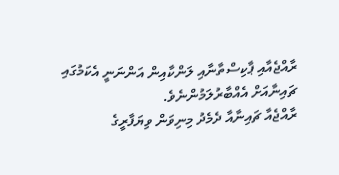ރާއްޖެއާއި ޕާކިސްތާނާއި ލަންކާއިން އަންނަނީ އެކަމުގައި ޗައިނާއަށް އެއްބާރުލަމުންނެވެ.
ރާއްޖެއާ ޗައިނާއާ ދެމެދު މިނިވަން ވިޔަފާރީގެ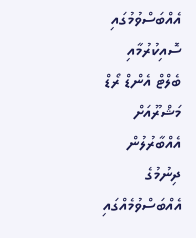އެއްބަސްވުމުގައި ސޮއިކުރުމާއި ބެލްޓް އެންޑް ރޯޑް މަޝްރޫއަށް އެއްބާރުލުން ދިނުމުގެ އެއްބަސްވުމެއްގައި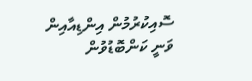ސޮއިކުރުމުން އިންޑިއާއިން ވަނީ ކަންބޮޑުވުން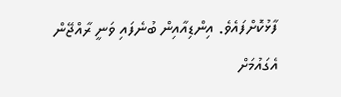ފާޅުކޮށްފައެވެ. އިންޑިއާއިން ބުނެފައި ވަނީ ރާއްޖޭން އެގައުމަށް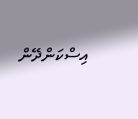އިސްކަންދޭން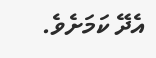އެދޭ ކަމަށެވެ.